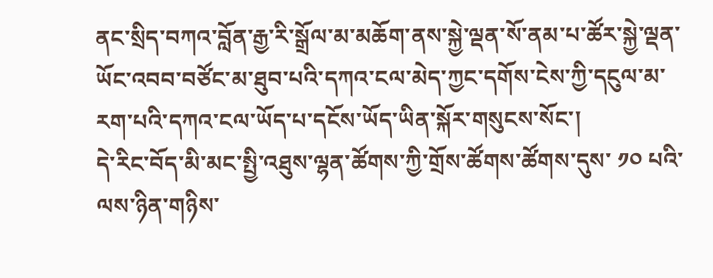ནང་སྲིད་བཀའ་བློན་རྒྱ་རི་སྒྲོལ་མ་མཆོག་ནས་སྐྱེ་ལྡན་སོ་ནམ་པ་ཚོར་སྐྱེ་ལྡན་ཡོང་འབབ་བཙོང་མ་ཐུབ་པའི་དཀའ་ངལ་མེད་ཀྱང་དགོས་ངེས་ཀྱི་དངུལ་མ་རག་པའི་དཀའ་ངལ་ཡོད་པ་དངོས་ཡོད་ཡིན་སྐོར་གསུངས་སོང་།
དེ་རིང་བོད་མི་མང་སྤྱི་འཐུས་ལྷན་ཚོགས་ཀྱི་གྲོས་ཚོགས་ཚོགས་དུས་ ༡༠ པའི་ལས་ཉིན་གཉིས་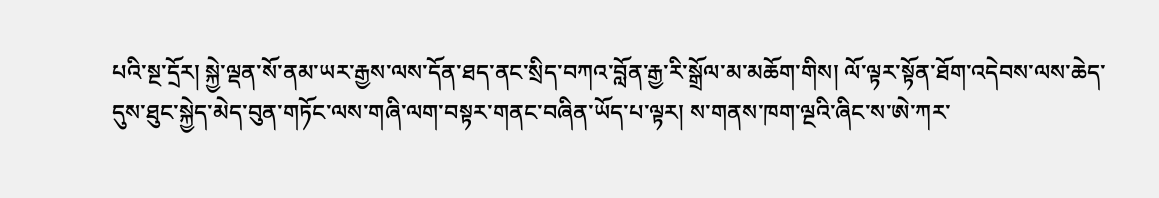པའི་སྔ་དྲོར། སྐྱེ་ལྡན་སོ་ནམ་ཡར་རྒྱས་ལས་དོན་ཐད་ནང་སྲིད་བཀའ་བློན་རྒྱ་རི་སྒྲོལ་མ་མཆོག་གིས། ལོ་ལྟར་སྟོན་ཐོག་འདེབས་ལས་ཆེད་དུས་ཐུང་སྐྱེད་མེད་བུན་གཏོང་ལས་གཞི་ལག་བསྟར་གནང་བཞིན་ཡོད་པ་ལྟར། ས་གནས་ཁག་ལྔའི་ཞིང་ས་ཨེ་ཀར་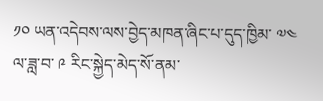༡༠ ཡན་འདེབས་ལས་བྱེད་མཁན་ཞིང་པ་དུད་ཁྱིམ་ ༧༤ ལ་ཟླ་བ་ ༩ རིང་སྐྱེད་མེད་སོ་ནམ་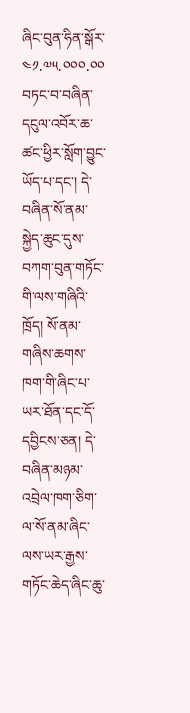ཞིང་བུན་ཧིན་སྒོར་ ༤༡.༧༥.༠༠༠.༠༠ བཏང་བ་བཞིན་དངུལ་འབོར་ཆ་ཚང་ཕྱིར་སློག་བྱུང་ཡོད་པ་དང་། དེ་བཞིན་སོ་ནམ་སྐྱེད་ཆུང་དུས་བཀག་བུན་གཏོང་གི་ལས་གཞིའི་ཁྲོད། སོ་ནམ་གཞིས་ཆགས་ཁག་གི་ཞིང་པ་ཡར་ཐོན་དང་དོ་དབྱིངས་ཅན། དེ་བཞིན་མཉམ་འབྲེལ་ཁག་ཅིག་ལ་སོ་ནམ་ཞིང་ལས་ཡར་རྒྱས་གཏོང་ཆེད་ཞིང་ཆུ་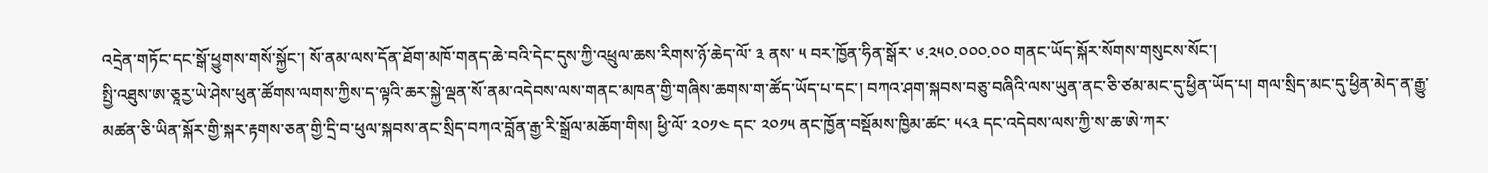འདྲེན་གཏོང་དང་སྒོ་ཕྱུགས་གསོ་སྐྱོང་། སོ་ནམ་ལས་དོན་ཐོག་མཁོ་གནད་ཆེ་བའི་དེང་དུས་ཀྱི་འཕྲུལ་ཆས་རིགས་ཉོ་ཆེད་ལོ་ ༣ ནས་ ༥ བར་ཁྱོན་ཧིན་སྒོར་ ༦.༢༥༠.༠༠༠.༠༠ གནང་ཡོད་སྐོར་སོགས་གསུངས་སོང་།
སྤྱི་འཐུས་ཨ་ཅཱརྱ་ཡེ་ཤེས་ཕུན་ཚོགས་ལགས་ཀྱིས་ད་ལྟའི་ཆར་སྐྱེ་ལྡན་སོ་ནམ་འདེབས་ལས་གནང་མཁན་གྱི་གཞིས་ཆགས་ག་ཚོད་ཡོད་པ་དང་། བཀའ་ཤག་སྐབས་བཅུ་བཞིའི་ལས་ཡུན་ནང་ཅི་ཙམ་མང་དུ་ཕྱིན་ཡོད་པ། གལ་སྲིད་མང་དུ་ཕྱིན་མེད་ན་རྒྱུ་མཚན་ཅི་ཡིན་སྐོར་གྱི་སྐར་རྟགས་ཅན་གྱི་དྲི་བ་ཕུལ་སྐབས་ནང་སྲིད་བཀའ་བློན་རྒྱ་རི་སྒྲོལ་མཆོག་གིས། ཕྱི་ལོ་ ༢༠༡༤ དང་ ༢༠༡༥ ནང་ཁྱོན་བསྡོམས་ཁྱིམ་ཚང་ ༥༨༣ དང་འདེབས་ལས་ཀྱི་ས་ཆ་ཨེ་ཀར་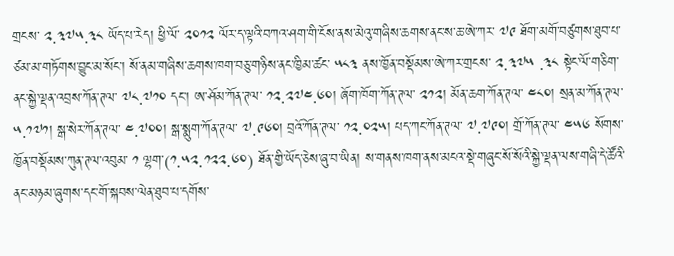གྲངས་ ༢.༣༧༥.༣༨ ཡོད་པ་རེད། ཕྱི་ལོ་ ༢༠༡༢ ལོར་ད་ལྟའི་བཀའ་ཤག་གི་ངོས་ནས་མེའུ་གཞིས་ཆགས་ནང་ས་ཆ་ཨེ་ཀར་ ༧༩ ཐོག་མགོ་བཙུགས་ཐུབ་པ་ཙམ་མ་གཏོགས་བྱུང་མ་སོང་། སོ་ནམ་གཞིས་ཆགས་ཁག་བཅུ་གཉིས་ནང་ཁྱིམ་ཚང་ ༥༨༣ ནས་ཁྱོན་བསྡོམས་ཨེ་ཀར་གྲངས་ ༢.༣༧༥ .༣༨ སྟེང་ལོ་གཅིག་ནང་སྐྱེ་ལྡན་འབྲས་ཀོན་ཊལ་ ༧༨.༧༡༠ དང་། ཨ་ཤོམ་ཀོན་ཊལ་ ༡༢.༢༧༤.༦༠། ཞོག་ཁོག་ཀོན་ཊལ་ ༢༡༢། མོན་ཆག་ཀོན་ཊལ་ ༤༨༠། སྲན་མ་ཀོན་ཊལ་ ༥.༡༧༡། སྒ་སེར་ཀོན་ཊལ་ ༤.༧༠༠། སྒ་སྨུག་ཀོན་ཊལ་ ༧.༩༦༠། བྲའོ་ཀོན་ཊལ་ ༡༢.༠༢༥། པད་ཀང་ཀོན་ཊལ་ ༧.༧༩༠། གྲོ་ཀོན་ཊལ་ ༤༥༦ སོགས་ཁྱོན་བསྡོམས་ཀུན་ཊལ་འབུམ་ ༡ ལྷག་(༡.༥༢.༡༢༢.༦༠) ཐོན་གྱི་ཡོད་ཅེས་ཞུ་བ་ཡིན། ས་གནས་ཁག་ནས་མངའ་སྡེ་གཞུང་སོ་སོའི་སྐྱེ་ལྡན་ལས་གཞི་དེ་ཚོའི་ནང་མཉམ་ཞུགས་དང་གོ་སྐབས་ལེན་ཐུབ་པ་དགོས་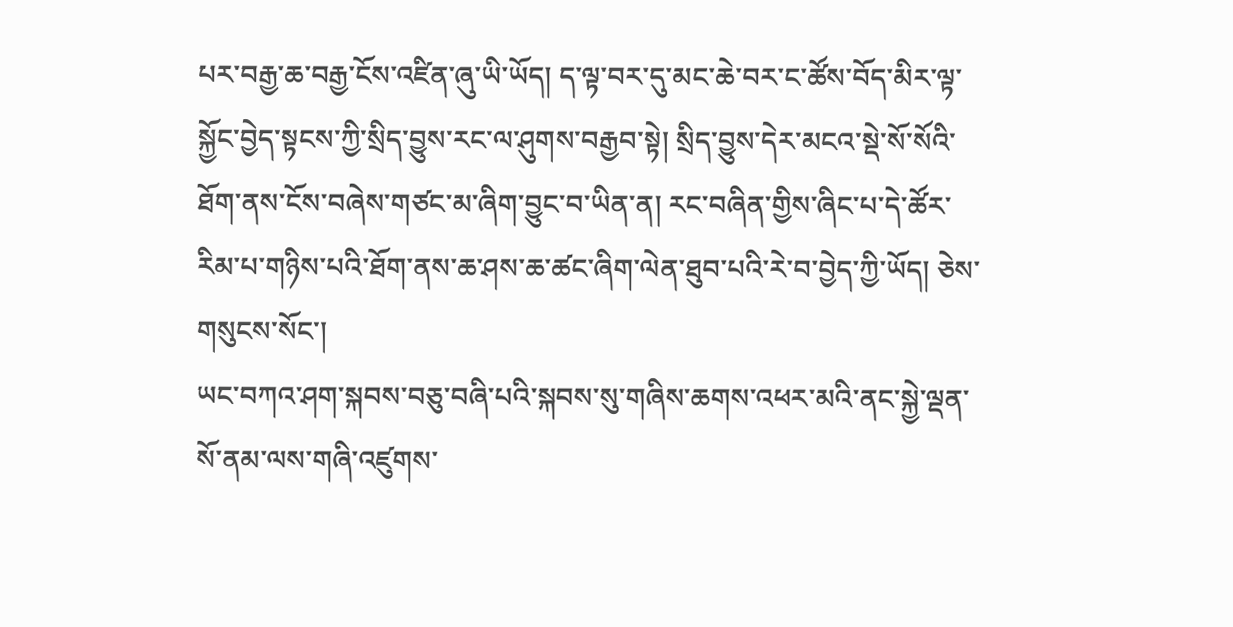པར་བརྒྱ་ཆ་བརྒྱ་ངོས་འཛིན་ཞུ་ཡི་ཡོད། ད་ལྟ་བར་དུ་མང་ཆེ་བར་ང་ཚོས་བོད་མིར་ལྟ་སྐྱོང་བྱེད་སྟངས་ཀྱི་སྲིད་བྱུས་རང་ལ་ཤུགས་བརྒྱབ་སྟེ། སྲིད་བྱུས་དེར་མངའ་སྡེ་སོ་སོའི་ཐོག་ནས་ངོས་བཞེས་གཙང་མ་ཞིག་བྱུང་བ་ཡིན་ན། རང་བཞིན་གྱིས་ཞིང་པ་དེ་ཚོར་རིམ་པ་གཉིས་པའི་ཐོག་ནས་ཆ་ཤས་ཆ་ཚང་ཞིག་ལེན་ཐུབ་པའི་རེ་བ་བྱེད་ཀྱི་ཡོད། ཅེས་གསུངས་སོང་།
ཡང་བཀའ་ཤག་སྐབས་བཅུ་བཞི་པའི་སྐབས་སུ་གཞིས་ཆགས་འཕར་མའི་ནང་སྐྱེ་ལྡན་སོ་ནམ་ལས་གཞི་འཛུགས་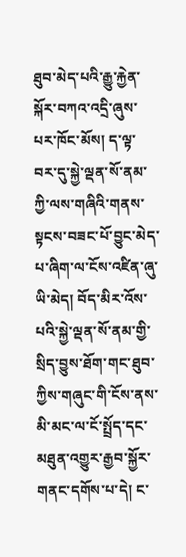ཐུབ་མེད་པའི་རྒྱུ་རྐྱེན་སྐོར་བཀའ་འདྲི་ཞུས་པར་ཁོང་མོས། ད་ལྟ་བར་དུ་སྐྱེ་ལྡན་སོ་ནམ་ཀྱི་ལས་གཞིའི་གནས་སྟངས་བཟང་པོ་བྱུང་མེད་པ་ཞིག་ལ་ངོས་འཛིན་ཞུ་ཡི་མེད། བོད་མིར་འོས་པའི་སྐྱེ་ལྡན་སོ་ནམ་གྱི་སྲིད་བྱུས་ཐོག་གང་ཐུབ་ཀྱིས་གཞུང་གི་ངོས་ནས་མི་མང་ལ་ངོ་སྤྲོད་དང་མཐུན་འགྱུར་རྒྱབ་སྐྱོར་གནང་དགོས་པ་དེ། ང་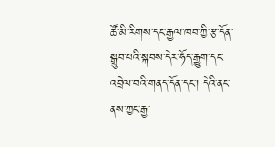ཚོ་མི་རིགས་དང་རྒྱལ་ཁབ་ཀྱི་རྩ་དོན་སྒྲུབ་པའི་སྐབས་དེར་ཧོད་རྒྱུག་དང་འབྲེལ་བའི་གནད་དོན་དང་། དེའི་ནང་ནས་ཀྱང་རྒྱ་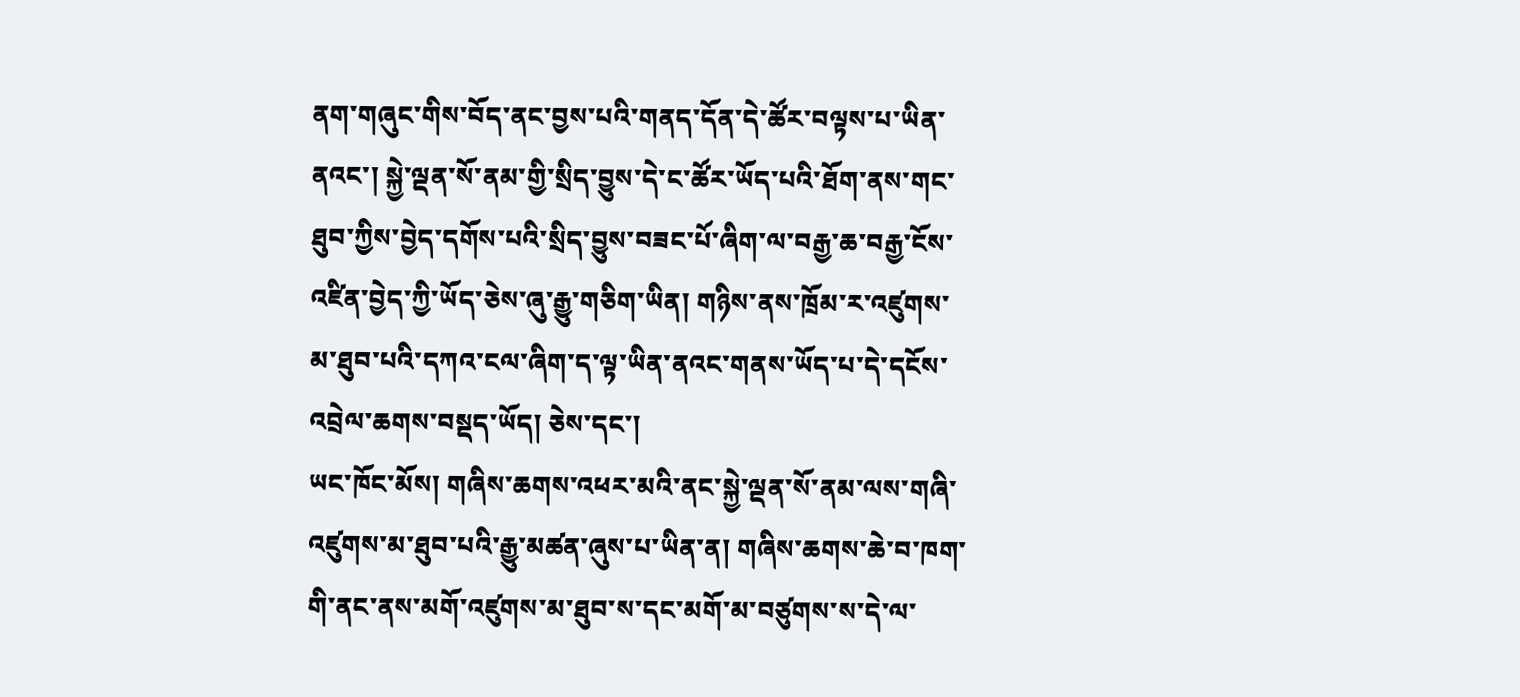ནག་གཞུང་གིས་བོད་ནང་བྱས་པའི་གནད་དོན་དེ་ཚོར་བལྟས་པ་ཡིན་ནའང་། སྐྱེ་ལྡན་སོ་ནམ་གྱི་སྲིད་བྱུས་དེ་ང་ཚོར་ཡོད་པའི་ཐོག་ནས་གང་ཐུབ་ཀྱིས་བྱེད་དགོས་པའི་སྲིད་བྱུས་བཟང་པོ་ཞིག་ལ་བརྒྱ་ཆ་བརྒྱ་ངོས་འཛིན་བྱེད་ཀྱི་ཡོད་ཅེས་ཞུ་རྒྱུ་གཅིག་ཡིན། གཉིས་ནས་ཁྲོམ་ར་འཛུགས་མ་ཐུབ་པའི་དཀའ་ངལ་ཞིག་ད་ལྟ་ཡིན་ནའང་གནས་ཡོད་པ་དེ་དངོས་འབྲེལ་ཆགས་བསྡད་ཡོད། ཅེས་དང་།
ཡང་ཁོང་མོས། གཞིས་ཆགས་འཕར་མའི་ནང་སྐྱེ་ལྡན་སོ་ནམ་ལས་གཞི་འཛུགས་མ་ཐུབ་པའི་རྒྱུ་མཚན་ཞུས་པ་ཡིན་ན། གཞིས་ཆགས་ཆེ་བ་ཁག་གི་ནང་ནས་མགོ་འཛུགས་མ་ཐུབ་ས་དང་མགོ་མ་བཙུགས་ས་དེ་ལ་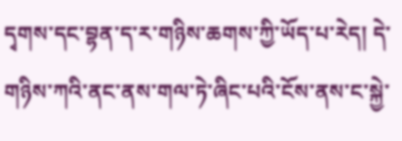དྭགས་དང་བྷན་ད་ར་གཉིས་ཆགས་ཀྱི་ཡོད་པ་རེད། དེ་གཉིས་ཀའི་ནང་ནས་གལ་ཏེ་ཞིང་པའི་ངོས་ནས་ང་སྐྱེ་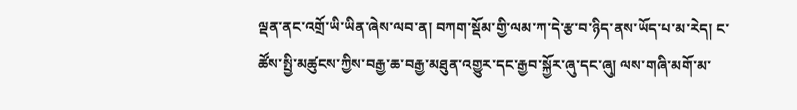ལྡན་ནང་འགྲོ་ཡི་ཡིན་ཞེས་ལབ་ན། བཀག་སྡོམ་གྱི་ལམ་ཀ་དེ་རྩ་བ་ཉིད་ནས་ཡོད་པ་མ་རེད། ང་ཚོས་སྤྱི་མཚུངས་ཀྱིས་བརྒྱ་ཆ་བརྒྱ་མཐུན་འགྱུར་དང་རྒྱབ་སྐྱོར་ཞུ་དང་ཞུ། ལས་གཞི་མགོ་མ་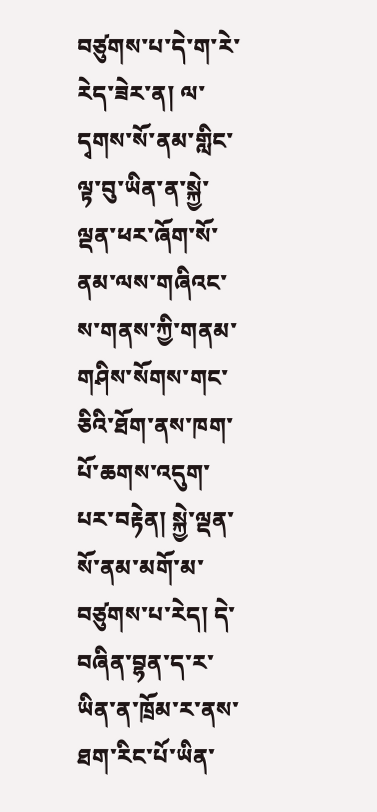བཙུགས་པ་དེ་ག་རེ་རེད་ཟེར་ན། ལ་དྭགས་སོ་ནམ་གླིང་ལྟ་བུ་ཡིན་ན་སྐྱེ་ལྡན་ཕར་ཞོག་སོ་ནམ་ལས་གཞིའང་ས་གནས་ཀྱི་གནམ་གཤིས་སོགས་གང་ཅིའི་ཐོག་ནས་ཁག་པོ་ཆགས་འདུག་པར་བརྟེན། སྐྱེ་ལྡན་སོ་ནམ་མགོ་མ་བཙུགས་པ་རེད། དེ་བཞིན་བྷན་ད་ར་ཡིན་ན་ཁྲོམ་ར་ནས་ཐག་རིང་པོ་ཡིན་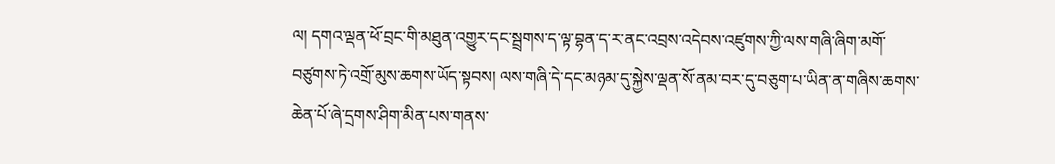ལ། དགའ་ལྡན་ཕོ་བྲང་གི་མཐུན་འགྱུར་དང་སྦྲགས་ད་ལྟ་བྷན་ད་ར་ནང་འབྲས་འདེབས་འཛུགས་ཀྱི་ལས་གཞི་ཞིག་མགོ་བཙུགས་ཏེ་འགྲོ་མུས་ཆགས་ཡོད་སྟབས། ལས་གཞི་དེ་དང་མཉམ་དུ་སྐྱེས་ལྡན་སོ་ནམ་བར་དུ་བཅུག་པ་ཡིན་ན་གཞིས་ཆགས་ཆེན་པོ་ཞེ་དྲགས་ཤིག་མིན་པས་གནས་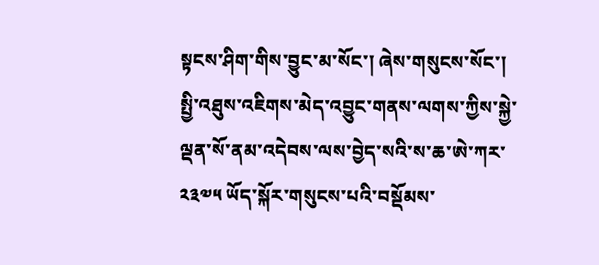སྟངས་ཤིག་གིས་བྱུང་མ་སོང་། ཞེས་གསུངས་སོང་།
སྤྱི་འཐུས་འཇིགས་མེད་འབྱུང་གནས་ལགས་ཀྱིས་སྐྱེ་ལྡན་སོ་ནམ་འདེབས་ལས་བྱེད་སའི་ས་ཆ་ཨེ་ཀར་ ༢༣༧༥ ཡོད་སྐོར་གསུངས་པའི་བསྡོམས་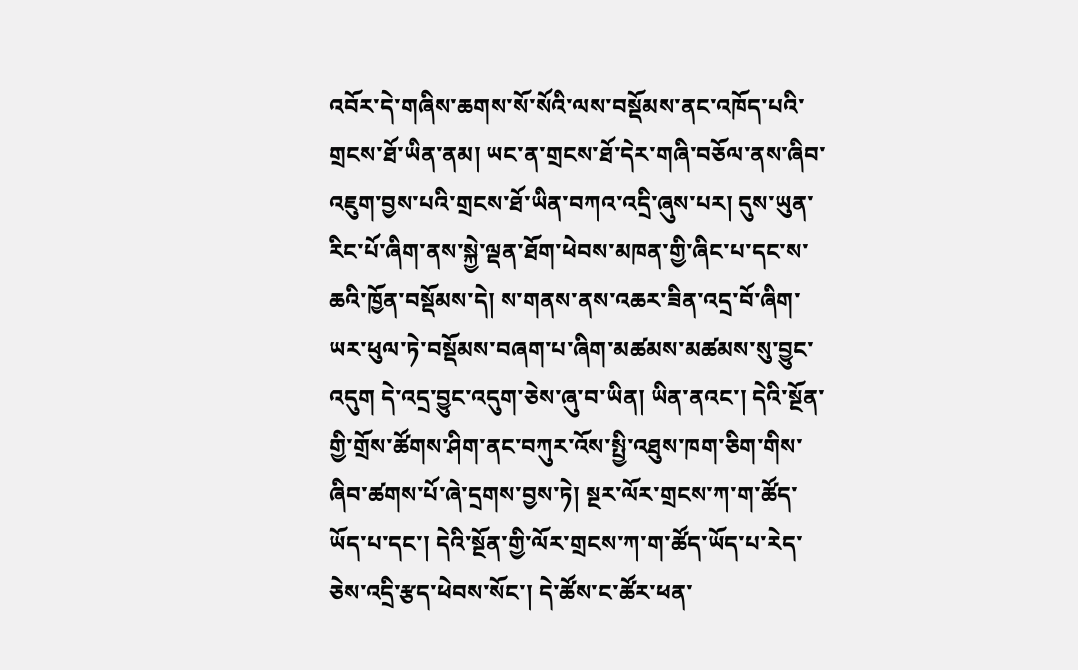འབོར་དེ་གཞིས་ཆགས་སོ་སོའི་ལས་བསྡོམས་ནང་འཁོད་པའི་གྲངས་ཐོ་ཡིན་ནམ། ཡང་ན་གྲངས་ཐོ་དེར་གཞི་བཅོལ་ནས་ཞིབ་འཇུག་བྱས་པའི་གྲངས་ཐོ་ཡིན་བཀའ་འདྲི་ཞུས་པར། དུས་ཡུན་རིང་པོ་ཞིག་ནས་སྐྱེ་ལྡན་ཐོག་ཕེབས་མཁན་གྱི་ཞིང་པ་དང་ས་ཆའི་ཁྱོན་བསྡོམས་དེ། ས་གནས་ནས་འཆར་ཟིན་འདྲ་བོ་ཞིག་ཡར་ཕུལ་ཏེ་བསྡོམས་བཞག་པ་ཞིག་མཚམས་མཚམས་སུ་བྱུང་འདུག དེ་འདྲ་བྱུང་འདུག་ཅེས་ཞུ་བ་ཡིན། ཡིན་ནའང་། དེའི་སྔོན་གྱི་གྲོས་ཚོགས་ཤིག་ནང་བཀུར་འོས་སྤྱི་འཐུས་ཁག་ཅིག་གིས་ཞིབ་ཚགས་པོ་ཞེ་དྲགས་བྱས་ཏེ། སྔར་ལོར་གྲངས་ཀ་ག་ཚོད་ཡོད་པ་དང་། དེའི་སྔོན་གྱི་ལོར་གྲངས་ཀ་ག་ཚོད་ཡོད་པ་རེད་ཅེས་འདྲི་རྩད་ཕེབས་སོང་། དེ་ཚོས་ང་ཚོར་ཕན་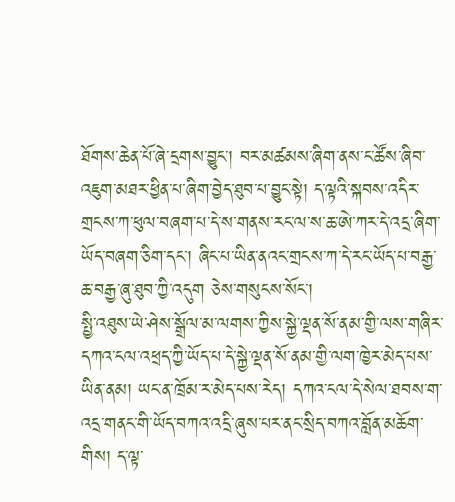ཐོགས་ཆེན་པོ་ཞེ་དྲགས་བྱུང་། བར་མཚམས་ཞིག་ནས་ང་ཚོས་ཞིབ་འཇུག་མཐར་ཕྱིན་པ་ཞིག་བྱེད་ཐུབ་པ་བྱུང་སྟེ། ད་ལྟའི་སྐབས་འདིར་གྲངས་ཀ་ཕུལ་བཞག་པ་དེ་ས་གནས་རང་ལ་ས་ཆ་ཨེ་ཀར་དེ་འདྲ་ཞིག་ཡོད་བཞག་ཅིག་དང་། ཞིང་པ་ཡིན་ནའང་གྲངས་ཀ་དེ་རང་ཡོད་པ་བརྒྱ་ཆ་བརྒྱ་ཞུ་ཐུབ་ཀྱི་འདུག ཅེས་གསུངས་སོང་།
སྤྱི་འཐུས་ཡེ་ཤེས་སྒྲོལ་མ་ལགས་ཀྱིས་སྐྱེ་ལྡན་སོ་ནམ་གྱི་ལས་གཞིར་དཀའ་ངལ་འཕྲད་ཀྱི་ཡོད་པ་དེ་སྐྱེ་ལྡན་སོ་ནམ་གྱི་ལག་ཁྱེར་མེད་པས་ཡིན་ནམ། ཡང་ན་ཁྲོམ་ར་མེད་པས་རེད། དཀའ་ངལ་དེ་སེལ་ཐབས་ག་འདྲ་གནང་གི་ཡོད་བཀའ་འདྲི་ཞུས་པར་ནང་སྲིད་བཀའ་བློན་མཆོག་གིས། ད་ལྟ་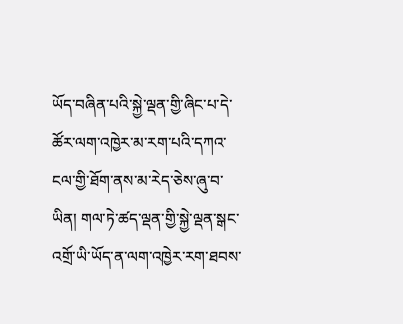ཡོད་བཞིན་པའི་སྐྱེ་ལྡན་གྱི་ཞིང་པ་དེ་ཚོར་ལག་འཁྱེར་མ་རག་པའི་དཀའ་ངལ་གྱི་ཐོག་ནས་མ་རེད་ཅེས་ཞུ་བ་ཡིན། གལ་ཏེ་ཚད་ལྡན་གྱི་སྐྱེ་ལྡན་སྒང་འགྲོ་ཡི་ཡོད་ན་ལག་འཁྱེར་རག་ཐབས་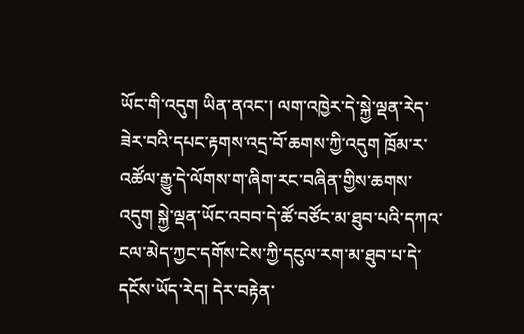ཡོང་གི་འདུག ཡིན་ནའང་། ལག་འཁྱེར་དེ་སྐྱེ་ལྡན་རེད་ཟེར་བའི་དཔང་རྟགས་འདྲ་བོ་ཆགས་ཀྱི་འདུག ཁྲོམ་ར་འཚོལ་རྒྱུ་དེ་ལོགས་ག་ཞིག་རང་བཞིན་གྱིས་ཆགས་འདུག སྐྱེ་ལྡན་ཡོང་འབབ་དེ་ཚོ་བཙོང་མ་ཐུབ་པའི་དཀའ་ངལ་མེད་ཀྱང་དགོས་ངེས་ཀྱི་དངུལ་རག་མ་ཐུབ་པ་དེ་དངོས་ཡོད་རེད། དེར་བརྟེན་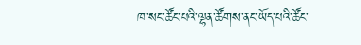ཁ་སང་ཚོང་པའི་ལྷན་ཚོགས་ནང་ཡོད་པའི་ཚོང་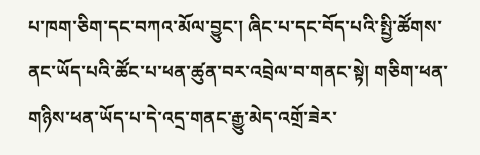པ་ཁག་ཅིག་དང་བཀའ་མོལ་བྱུང་། ཞིང་པ་དང་བོད་པའི་སྤྱི་ཚོགས་ནང་ཡོད་པའི་ཚོང་པ་ཕན་ཚུན་བར་འབྲེལ་བ་གནང་སྟེ། གཅིག་ཕན་གཉིས་ཕན་ཡོད་པ་དེ་འདྲ་གནང་རྒྱུ་མེད་འགྲོ་ཟེར་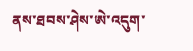ནས་ཐབས་ཤེས་ཨེ་འདུག་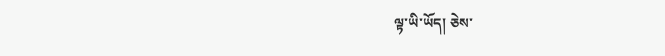ལྟ་ཡི་ཡོད། ཅེས་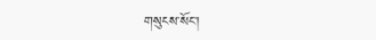གསུངས་སོང་།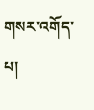གསར་འགོད་པ།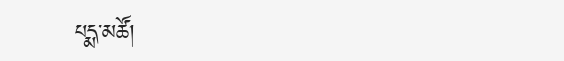པདྨ་མཚོ།